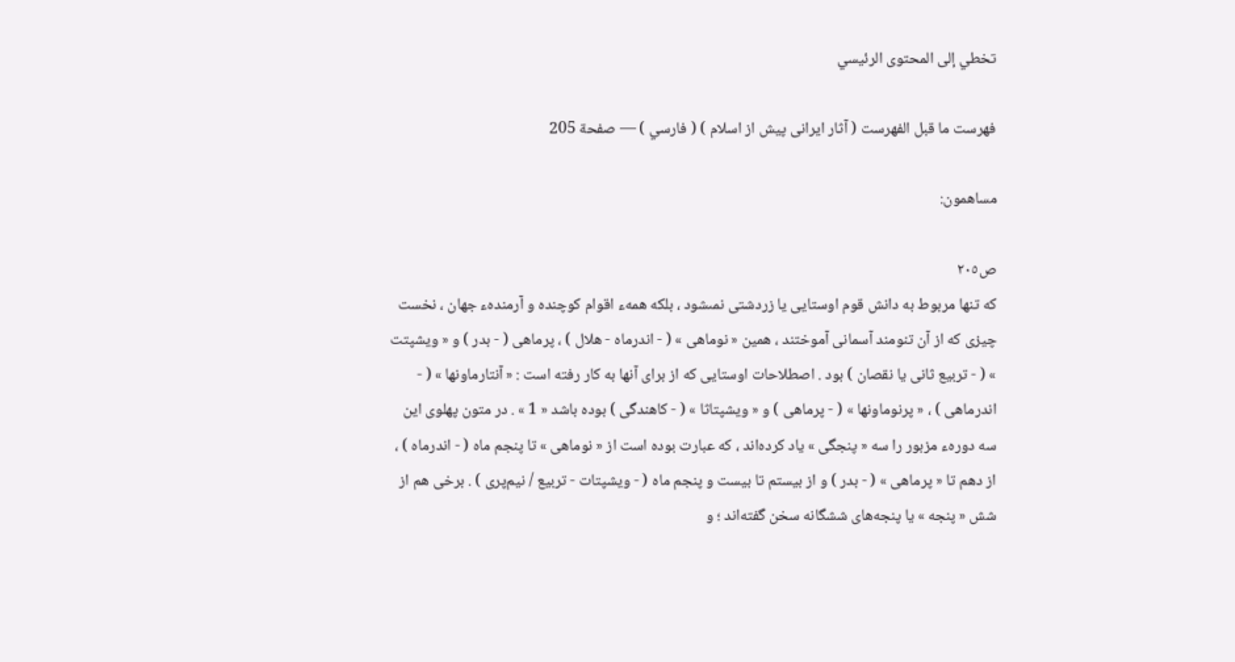تخطي إلى المحتوى الرئيسي

فهرست ما قبل الفهرست ( آثار ايرانى پيش از اسلام ) ( فارسي ) — صفحة 205

مساهمون:

ص٢٠٥
كه تنها مربوط به دانش قوم اوستايى يا زردشتى نمىشود ، بلكه همهء اقوام كوچنده و آرمندهء جهان ، نخست چيزى كه از آن تنومند آسمانى آموختند ، همين « نوماهى » ( - اندرماه - هلال ) ، پرماهى ( - بدر ) و « ويشپتت » ( - تربيع ثانى يا نقصان ) بود . اصطلاحات اوستايى كه از براى آنها به كار رفته است : « آنتارماونها » ( - اندرماهى ) ، « پرنوماونها » ( - پرماهى ) و « ويشپتاثا » ( - كاهندگى ) بوده باشد « 1 » . در متون پهلوى اين سه دورهء مزبور را سه « پنجگى » ياد كرده‌اند ، كه عبارت بوده است از « نوماهى » تا پنجم ماه ( - اندرماه ) ، از دهم تا « پرماهى » ( - بدر ) و از بيستم تا بيست و پنجم ماه ( - ويشپتات - تربيع / نيم‌پرى ) . برخى هم از شش « پنجه » يا پنجه‌هاى ششگانه سخن گفته‌اند ؛ و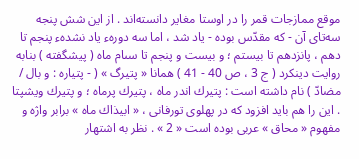موقع ممازجات قمر را در اوستا مغاير دانسته‌اند . از اين شش پنجه سه‌تاى آن - كه مقدّس بوده - ياد شد ، اما سه دورهء ياد نشدهء پنجم تا دهم ، پانزدهم تا بيستم ؛ و بيست و پنجم تا سىام ماه ( پيشگفته ) بنابه روايت دينكرد ( ج 3 ، ص 40 - 41 ) همانا « پتيرگ » ( - پتياره : و بال / مضادّ ) نام داشته است : پتيرك اندر ماه ، پتيرك پرماه ؛ و پتيرك ويشپتا . اين را هم بايد افزود كه در پهلوى تورفانى ، « ابيذاك ماه » برابر واژه و مفهوم « محاق » عربى بوده است « 2 » . نظر به اشتهار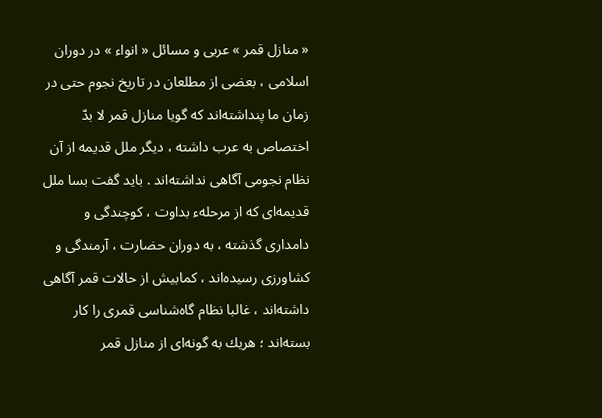« منازل قمر » عربى و مسائل « انواء » در دوران اسلامى ، بعضى از مطلعان در تاريخ نجوم حتى در زمان ما پنداشته‌اند كه گويا منازل قمر لا بدّ اختصاص به عرب داشته ، ديگر ملل قديمه از آن نظام نجومى آگاهى نداشته‌اند . بايد گفت بسا ملل قديمه‌اى كه از مرحلهء بداوت ، كوچندگى و دامدارى گذشته ، به دوران حضارت ، آرمندگى و كشاورزى رسيده‌اند ، كمابيش از حالات قمر آگاهى داشته‌اند ، غالبا نظام گاه‌شناسى قمرى را كار بسته‌اند ؛ هريك به گونه‌اى از منازل قمر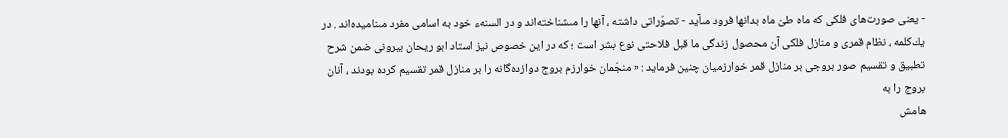- يعنى صورت‌هاى فلكى كه ماه طىّ ماه بدانها فرود مىآيد - تصوّراتى داشته ، آنها را مىشناخته‌اند و در السنهء خود به اسامى مفرد مىناميده‌اند . در يك‌كلمه ، نظام قمرى و منازل فلكى آن محصول زندگى ما قبل فلاحتى نوع بشر است ؛ كه در اين خصوص نيز استاد ابو ريحان بيرونى ضمن شرح تطبيق و تقسيم صور بروجى بر منازل قمر خوارزميان چنين فرمايد : « منجّمان خوارزم بروج دوازده‌گانه را بر منازل قمر تقسيم كرده بودند ، آنان بروج را به
هامش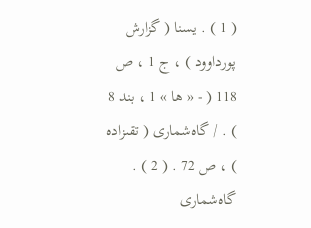( 1 ) . يسنا ( گزارش پورداوود ) ، ج 1 ، ص 118 ( - « ها » 1 ، بند 8 ) . / گاه‌شمارى ( تقىزاده ) ، ص 72 . ( 2 ) . گاه‌شمارى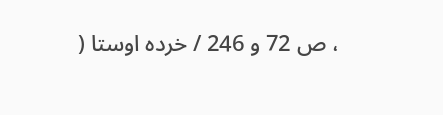، ص 72 و 246 / خرده اوستا (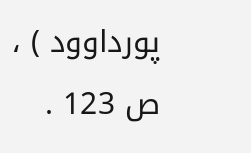پورداوود ) ، ص 123 .